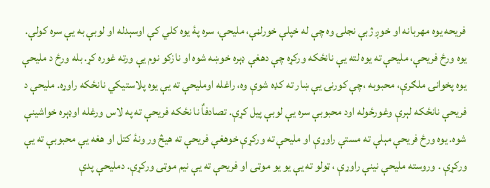فريحه يوه مهربانه او خوږ ژبې نجلۍ وه چې له خپلې خورلڼې، مليحې، سره پۀ يوه کلي کې اوسېدله او لوبې به يې سره کولې. يوه ورځ فريحې، مليحې ته يوه لته يې نانځکه ورکړه چې دهغې ډېره خوښه شوه او نازکو نوم يې ورته غوره کړ. بله ورځ د مليحې يوه پخوانۍ ملګرې، محبوبه ،چې کورنۍ يې ښار ته کډه شوې وه، راغله اومليحې ته يې يوه پلاستيکي نانځکه راوړه. مليحې د فريحې نانځکه لېرې وغورځوله اود محبوبې سره يې لوبې پيل کړې. تصادفاٌ نا نځکه فريحې ته په لاس ورغله اوډېره خواشينې شوه. يوه ورځ فريحې مېلې ته مستې راوړې او مليحې ته ورکړې خوهغې فريحې ته هيڅ ور ونۀ کتل او هغه يې محبوبې ته يې ورکړې . وروسته مليحې نينې راوړې ، ټولو ته يې يو يو موټی او فريحې ته يې نيم موټی ورکړې. دمليحې پدې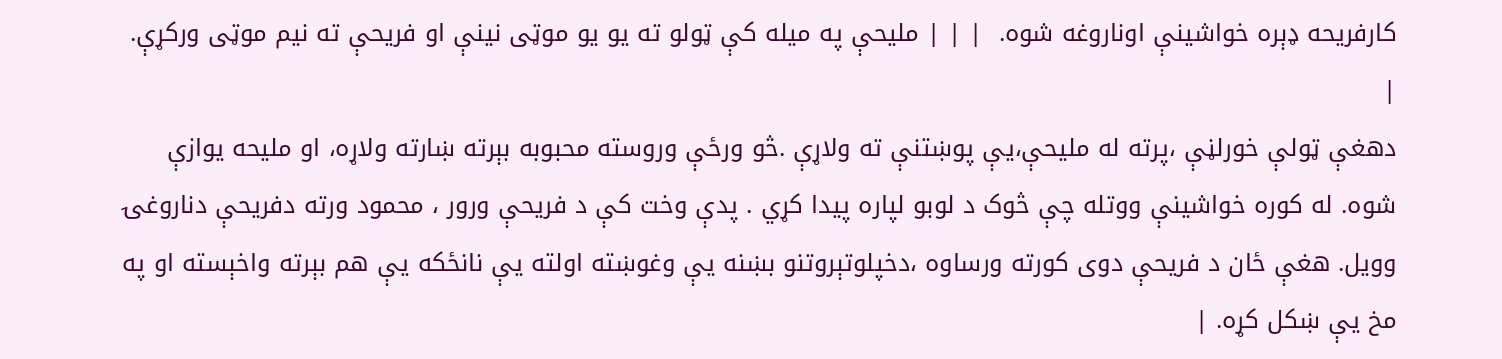کارفريحه ډېره خواشينې اوناروغه شوه.  | | | مليحې په ميله کې ټولو ته يو يو موټی نينې او فريحې ته نيم موټی ورکړې. |
دهغې ټولې خورلڼې ،پرته له مليحې،يې پوښتنې ته ولاړې .څو ورځې وروسته محبوبه بېرته ښارته ولاړه، او مليحه يوازې شوه. له کوره خواشينې ووتله چې څوک د لوبو لپاره پيدا کړي . پدې وخت کې د فريحې ورور ، محمود ورته دفريحې دناروغۍ وويل. هغې ځان د فريحې دوی کورته ورساوه ،دخپلوتېروتنو بښنه يې وغوښته اولته يې نانځکه يې هم بېرته واخېسته او په مخ يې ښکل کړه. |